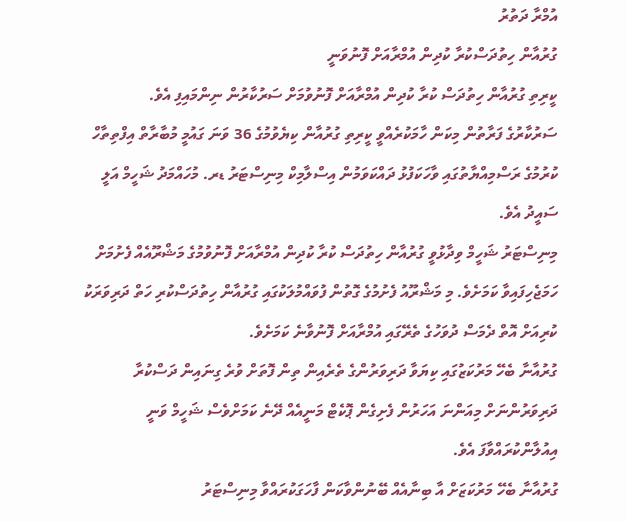އުމްރާ ދަތުރު
ގުރުއާން ހިތުދަސްކުރާ ކުދިން އުމްރާއަށް ފޮނުވަނީ
ކީރިތި ގުރުއާން ހިތުދަސް ކުރާ ކުދިން އުމްރާއަށް ފޮނުވުމަށް ސަރުކާރުން ނިންމައިފި އެވެ.
ސަރުކާރުގެ ފަރާތުން މިކަން ހާމަކުރެއްވީ ކީރިތި ގުރުއާން ކިޔެވުމުގެ 36 ވަނަ ގައުމީ މުބާރާތް އިފްތިތާހް ކުރުމުގެ ރަސްމިއްޔާތުގައި ވާހަކަފުޅު ދައްކަވަމުން އިސްލާމިކް މިނިސްޓަރު ޑރ. މުހައްމަދު ޝަހީމް އަލީ ސައީދު އެވެ.
މިނިސްޓަރު ޝަހީމް ވިދާޅުވީ ގުރުއާން ހިތުދަސް ކުރާ ކުދިން އުމްރާއަށް ފޮނުވުމުގެ މަޝްރޫއެއް ފެށުމަށް ހަމަޖެހިފައިވާ ކަމަށެވެ. މި މަޝްރޫއު ފެށުމުގެ ގޮތުން ފުވައްމުލަކުގައި ގުރުއާން ހިތުދަސްކުރި ހަތް ދަރިވަރަކު ކުރިއަށް އޮތް ދެމަސް ދުވަހުގެ ތެރޭގައި އުމްރާއަށް ފޮނުވާނެ ކަމަށެވެ.
ގުރުއާނާ ބެހޭ މަރުކަޒުގައި ކިޔަވާ ދަރިވަރުންގެ ތެރެއިން ތިން ފޮތަށް ވުރެ ގިނައިން ދަސްކުރާ ދަރިވަރުންނަށް މިއަންނަ އަހަރުން ފެށިގެން ޕޮކެޓް މަނީއެއް ދޭނެ ކަމަށްވެސް ޝަހީމް ވަނީ އިއުލާންކުރައްވާފަ އެވެ.
ގުރުއާނާ ބެހޭ މަރުކަޒަށް އާ ބިނާއެއް ބޭނުންވާކަން ފާހަގަކުރައްވާ މިނިސްޓަރު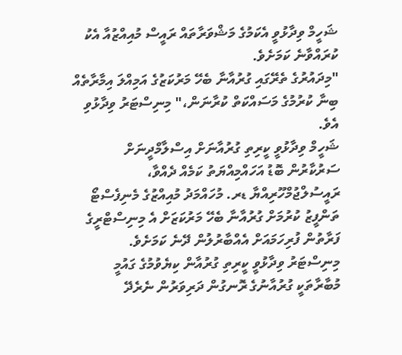ޝަހީމް ވިދާޅުވީ އެކަމުގެ މަޝްވަރާތައް ރައީސް މުއިއްޒުއާ އެކު ކުރައްވާނެ ކަމަށެވެ.
"މިދައުރުގެ ތެރޭގައި ގުރުއާނާ ބެހޭ މަރުކަޒުގެ އަމިއްލަ އިމާރާތެއް ބިނާ ކުރުމުގެ މަސައްކަތް ކުރާނަން،" މިނިސްޓަރު ވިދާޅުވި އެވެ.
ޝަހީމް ވިދާޅުވީ ކީރިތި ގުރުއާނަށް އިސްލާމްދީނަށް ސަރުކާރުން ބޮޑު އަހައްމިއްޔަތު ކަމެއް ދެއްވާ، ރައީސުލްޖުމްހޫރިއްޔާ ޑރ. މުހައްމަދު މުއިއްޒުގެ މެނިފެސްޓޯ ތަންފީޒު ކުރުމަށް ގުރުއާނާ ބެހޭ މަރުކަޒަށް އެ މިނިސްޓްރީގެ ފަރާތުން ފުރިހަމައަށް އެއްބާރުލުން ދޭނެ ކަމަށެވެ.
މިނިސްޓަރު ވިދާޅުވީ ކީރިތި ގުރުއާން ކިޔެވުމުގެ ގައުމީ މުބާރާތަކީ ގުރުއާނުގެ ރޮނގުން ދަރިވަރުން ނެރެދޭ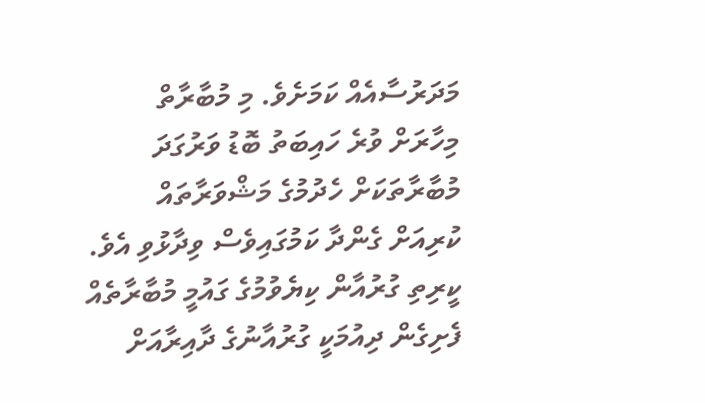މަދަރުސާއެއް ކަމަށެވެ. މި މުބާރާތް މިހާރަށް ވުރެ ހައިބަތު ބޮޑު ވަރުގަދަ މުބާރާތަކަށް ހެދުމުގެ މަޝްވަރާތައް ކުރިއަށް ގެންދާ ކަމުގައިވެސް ވިދާޅުވި އެވެ.
ކީރިތި ގުރުއާން ކިޔެވުމުގެ ގައުމީ މުބާރާތެއް ފެށިގެން ދިއުމަކީ ގުރުއާނުގެ ދާއިރާއަށް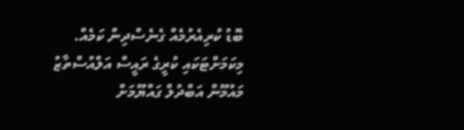ބޮޑު ކުރިއެރުމެއް ގެނެސްދިން ކަމެއް. މިކަމަށްޓަކައި ކުރީގެ ރައީސް އަލްއުސްތާޒު މައުމޫން އަބްދުލް ގައްޔޫމަށް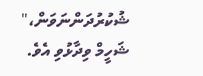ޝުކުރުދަންނަވަން،" ޝަހީމް ވިދާޅުވި އެވެ.